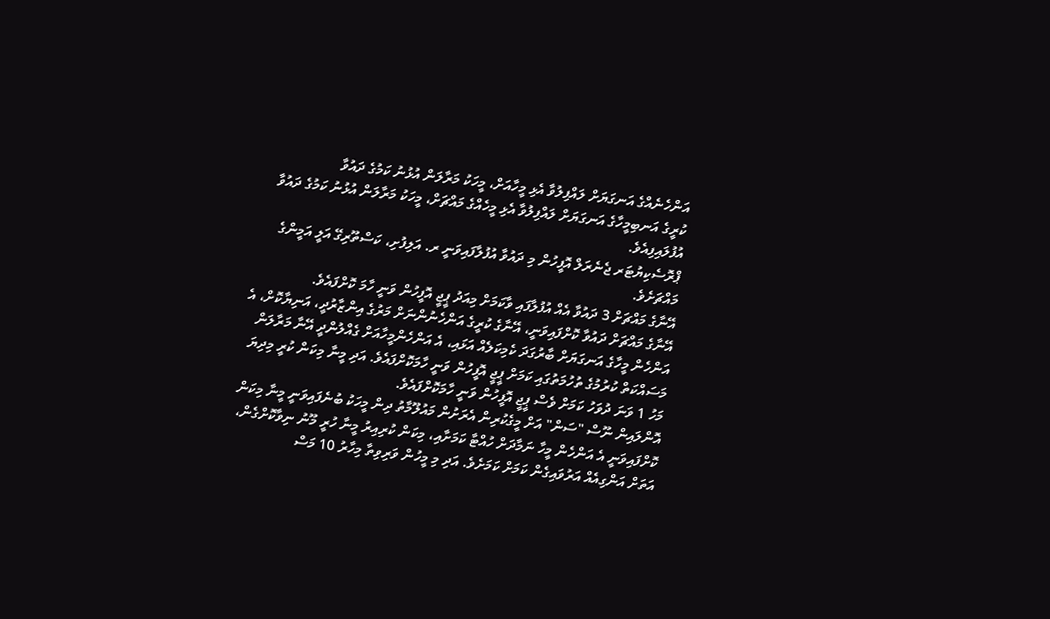އަންހެނެއްގެ އަނގަޔަށް ލައްފިލުވާ އެޅި މީހާއަށް، މީހަކު މަރާލަން އުޅުނު ކަމުގެ ދައުވާ
ކުރީގެ އަނބިމީހާގެ އަނގަޔަށް ލައްފިލުވާ އެޅި މީހެއްގެ މައްޗަށް، މީހަކު މަރާލަން އުޅުނު ކަމުގެ ދައުވާ އުފުލައިފިއެވެ.
ޕްރޮސެކިޔުޓަރ ޖެނެރަލް އޮފީހުން މި ދައުވާ އުފުލާފައިވަނީ ރ. އަލިފުށި، ކަސްތޫރިގޭ އަލީ އަމީންގެ މައްޗަށެވެ.
އޭނާގެ މައްޗަށް 3 ދައުވާ އެއް އުފުލާފައި ވާކަމަށް މިއަދު ޕީޖީ އޮފީހުން ވަނީ ހާމަ ކޮށްފައެވެ.
އޭނާގެ މައްޗަށް ދައުވާ ކޮށްފައިވަނީ، އޭނާގެ ކުރީގެ އަންހެނުންނަށް މަރުގެ އިންޒާރުދީ، އަނިޔާކޮށް، އެ އަންހެން މީހާގެ އަނގަޔަށް ބާރުގަދަ ކެމިކަލެއް އަޅައި، އެ އަންހެންމީހާއަށް ގެއްލުންދީ އޭނާ މަރާލަން މަސައްކަތް ކުރުމުގެ ތުހުމަތުގައި ކަމަށް ޕީޖީ އޮފީހުން ވަނީ ހާމަކޮށްފައެވެ. އަދި މީނާ މިކަން ކުރީ މިދިޔަ މަހު 1 ވަނަ ދުވަހު ކަމަށް ވެސް ޕީޖީ އޮފީހުން ވަނީ ހާމަކޮށްފައެވެ.
އޮންލައިން ނޫސް "ސަން" އަށް މީގެކުރިން އެރަށުން މައުލޫމާތު ދިން މީހަކު ބުނެފައިވަނީ މީނާ މިކަން ކޮށްފައިވަނީ އެ އަންހެން މީހާ ނަމާދަށް ހުއްޓާ ކަމަށާއި، މިކަން ކުރިއިރު މީނާ ހުރީ މޫނު ނިވާކޮށްގެން، އަތަށް އަންގިއެއް އަރުވައިގެން ކަމަށް ކަމަށެވެ. އަދި މި މީހުން ވަރިވިތާ މިހާރު 10 މަސް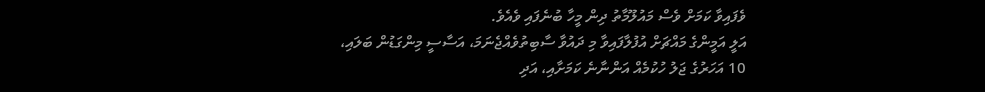ވެފައިވާ ކަމަށް ވެސް މައުލޫމާތު ދިން މީހާ ބުނެފައި ވެއެވެ.
އަލީ އަމީންގެ މައްޗަށް އުފުލާފައިވާ މި ދައުވާ ސާބިތުވެއްޖެނަމަ، އަސާސީ މިންގަޑުން ބަލައި، 10 އަހަރުގެ ޖަލު ހުކުމެއް އަންނާނެ ކަމަށާއި، އަދި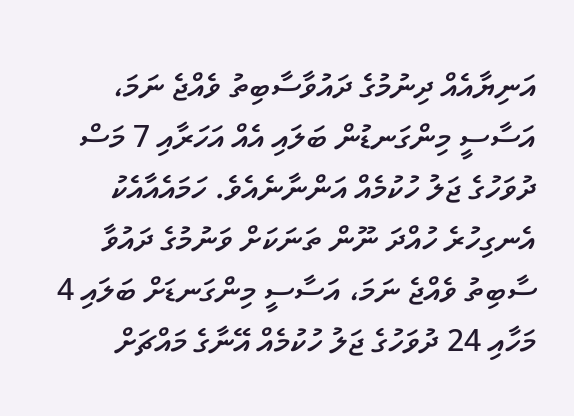އަނިޔާއެއް ދިނުމުގެ ދައުވާސާބިތު ވެއްޖެ ނަމަ، އަސާސީ މިންގަނޑުން ބަލައި އެއް އަހަރާއި 7 މަސް ދުވަހުގެ ޖަލު ހުކުމެއް އަންނާނެއެވެ. ހަމައެއާއެކު އެނގިހުރެ ހުއްދަ ނޫން ތަނަކަށް ވަނުމުގެ ދައުވާ ސާބިތު ވެއްޖެ ނަމަ، އަސާސީ މިންގަނޑަށް ބަލައި 4 މަހާއި 24 ދުވަހުގެ ޖަލު ހުކުމެއް އޭނާގެ މައްޗަށް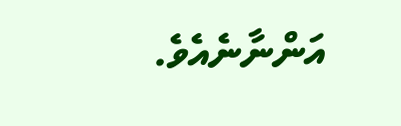އަންނާނެއެވެ.